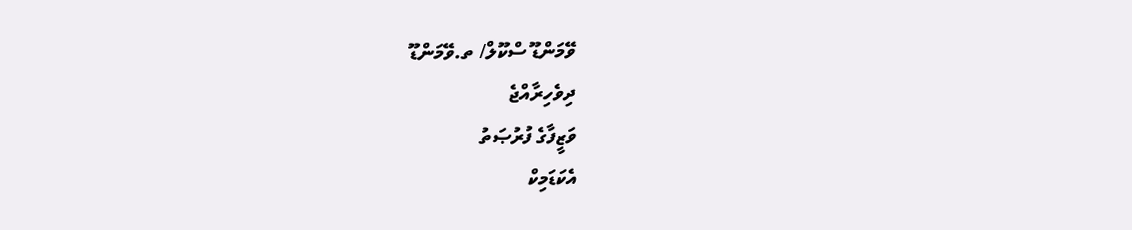ވޭމަންޑޫ ސްކޫލް/ ތ.ވޭމަންޑޫ
ދިވެހިރާއްޖެ
ވަޒީފާގެ ފުރުޞަތު
އެކަޑަމިކް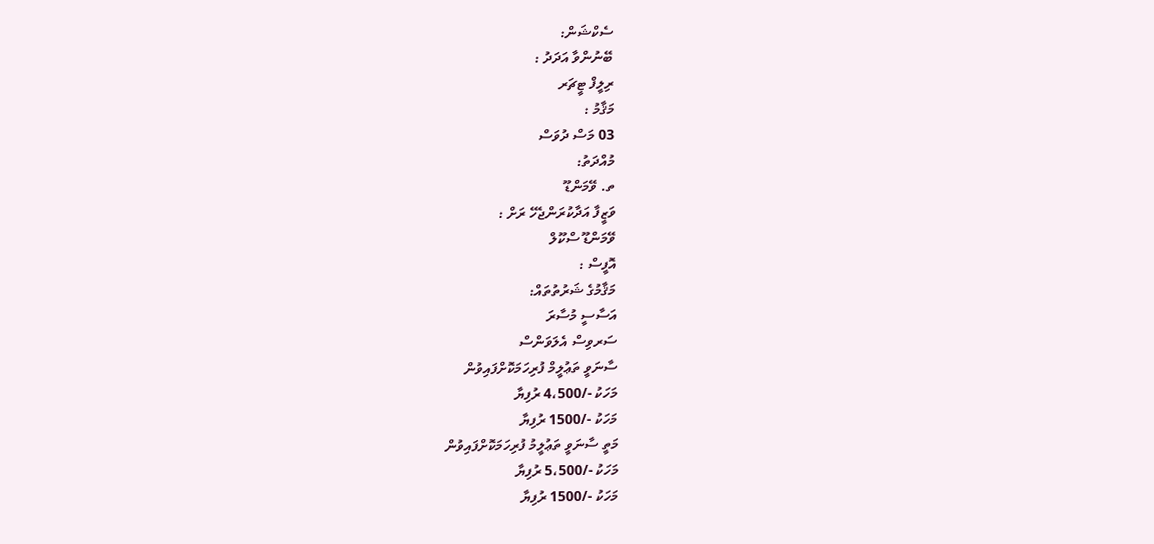ސެކްޝަން:
ބޭނުންވާ އަދަދު :
ރިލީފް ޓީޗަރ
މަޤާމު :
03 މަސް ދުވަސް
މުއްދަތު:
ތ. ވޭމަންޑޫ
ވަޒީފާ އަދާކުރަންޖެހޭ ރަށް :
ވޭމަންޑޫ ސްކޫލް
އޮފީސް :
މަޤާމުގެ ޝަރުތުތައް:
އަސާސީ މުސާރަ
ސަރވިސް އެލަވަންސް
ސާނަވީ ތަޢުލީމް ފުރިހަމަކޮށްފައިވުން
މަހަކު -/4،500 ރުފިޔާ
މަހަކު -/1500 ރުފިޔާ
މަތީ ސާނަވީ ތަޢުލީމު ފުރިހަމަކޮށްފައިވުން
މަހަކު -/5،500 ރުފިޔާ
މަހަކު -/1500 ރުފިޔާ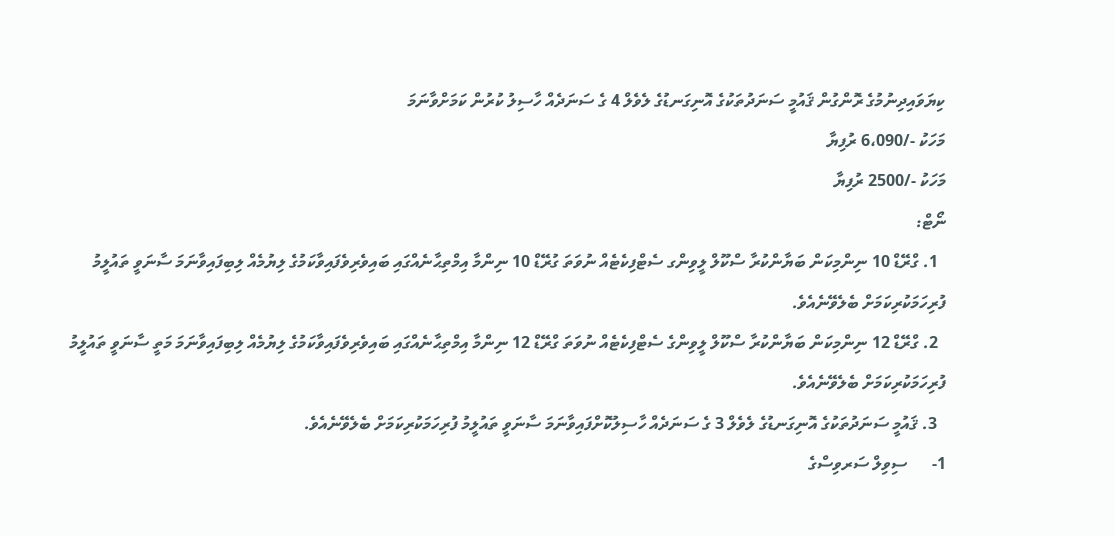ކިޔަވައިދިނުމުގެ ރޮންގުން ޤައުމީ ސަނަދުތަކުގެ އޮނިގަނޑުގެ ލެވެލް 4 ގެ ސަނަދެއް ހާސިލު ކުރުން ކަމަށްވާނަމަ
މަހަކު -/6،090 ރުފިޔާ
މަހަކު -/2500 ރުފިޔާ
ނޯޓް:
  1. ގްރޭޑް 10 ނިންމިކަން ބަޔާންކުރާ ސްކޫލް ލީވިންގ ސެޓްފިކެޓެއް ނުވަތަ ގުރޭޑް 10 ނިންމާ އިމްތިޙާނެއްގައި ބައިވެރިވެފައިވާކަމުގެ ލިޔުމެއް ލިބިފައިވާނަމަ ސާނަވީ ތައުލީމު ފުރިހަމަކުރިކަމަށް ބެލެވޭނެއެވެ.
  2. ގްރޭޑް 12 ނިންމިކަން ބަޔާންކުރާ ސްކޫލް ލީވިންގެ ސެޓްފިކެޓެއް ނުވަތަ ގްރޭޑް 12 ނިންމާ އިމްތިޙާނެއްގައި ބައިވެރިވެފައިވާކަމުގެ ލިޔުމެއް ލިބިފައިވާނަމަ މަތީ ސާނަވީ ތައުލީމު ފުރިހަމަކުރިކަމަށް ބެލެވޭނެއެވެ.
  3. ޤައުމީ ސަނަދުތަކުގެ އޮނިގަނޑުގެ ލެވެލް 3 ގެ ސަނަދެއް ހާސިލުކޮށްފައިވާނަމަ ސާނަވީ ތައުލީމު ފުރިހަމަކުރިކަމަށް ބެލެވޭނެއެވެ.
1-      ސިވިލް ސަރވިސްގެ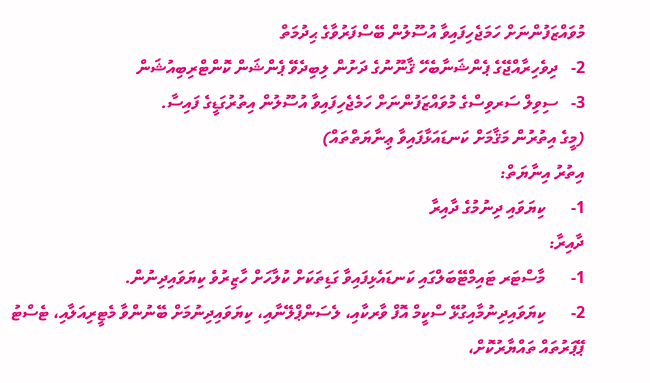މުވައްޒަފުންނަށް ހަމަޖެހިފައިވާ އުސޫލުން ބޭސްފަރުވާގެ ޙިދުމަތް
2-   ދިވެހިރާއްޖޭގެ ޕެންޝަނާބެހޭ ޤާނޫނުގެ ދަށުން ލިބިދެވޭ ޕެންޝަން ކޮންޓްރިބިއުޝަން
3-   ސިވިލް ސަރވިސްގެ މުވައްޒަފުންނަށް ހަމެޖެހިފައިވާ އުސޫލުން އިތުރުގަޑީގެ ފައިސާ.
(މީގެ އިތުރުން މަޤާމަށް ކަނޑައަޅާފައިވާ ޢިނާޔަތްތައް)
އިތުރު އިނާޔަތް:
1-      ކިޔަވައި ދިނުމުގެ ދާއިރާ
ދާއިރާ:
1-      މާސްޓަރ ޓައިމްޓޭބަލްގައި ކަނޑައެޅިފައިވާ ގަޑިތަކަށް ކުލާހަށް ހާޒިރުވެ ކިޔަވައިދިނުން.
2-      ކިޔަވައިދިނުމާއިގުޅޭ ސްކީމް އޮފް ވާރކާއި، ލެސަންޕްލޭނާއި، ކިޔަވައިދިނުމަށް ބޭނުންވާ މެޓީރިއަލާއި، ޓެސްޓު ޕޭޕަރުތައް ތައްޔާރުކޮށް،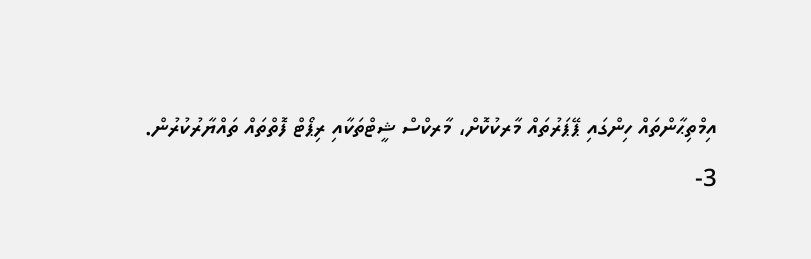އިމްތިޙާންތައް ހިންގައި ޕޭޕަރުތައް މާރކުކޮށް، މާރކްސް ޝީޓްތަކާއި ރިޕޯޓް ފޮތްތައް ތައްޔާރުކުރުން.
3-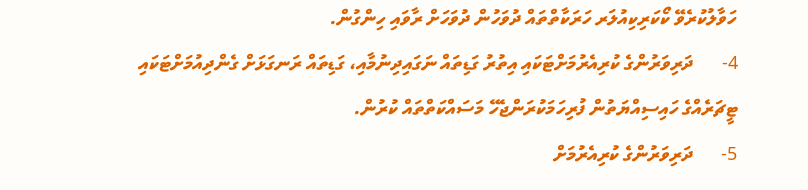ހަވާލުކުރެވޭ ކޯކަރިކިއުލަރ ހަރަކާތްތައް ދުވަހުން ދުވަހަށް ރާވައި ހިންގުން.
4-      ދަރިވަރުންގެ ކުރިއެރުމަށްޓަކައި އިތުރު ގަޑިތައް ނަގައިދިނުމާއި، ގަޑިތައް ރަނގަޅަށް ގެންދިއުމަށްޓަކައި ޓީޗަރެއްގެ ހައިސިއްޔަތުން ފުރިހަމަކުރަންޖެހޭ މަސައްކަތްތައް ކުރުން.
5-      ދަރިވަރުންގެ ކުރިއެރުމަށް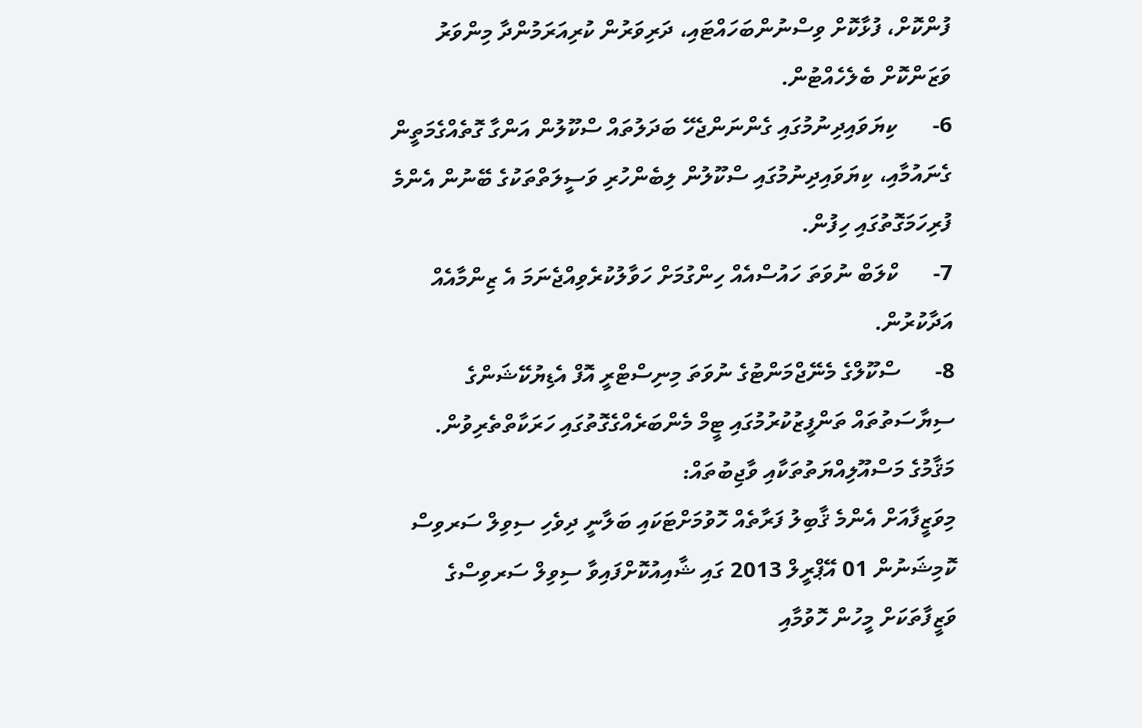ފުންކޮށް، ފުޅާކޮށް ވިސްނުންބަހައްޓައި، ދަރިވަރުން ކުރިއަރަމުންދާ މިންވަރު ވަޒަންކޮށް ބެލެހެއްޓުން.
6-      ކިޔަވައިދިނުމުގައި ގެންނަންޖެހޭ ބަދަލުތައް ސްކޫލުން އަންގާ ގޮތެއްގެމަތީން ގެނައުމާއި، ކިޔަވައިދިނުމުގައި ސްކޫލުން ލިބެންހުރި ވަސީލަތްތަކުގެ ބޭނުން އެންމެ ފުރިހަމަގޮތުގައި ހިފުން.
7-      ކްލަބް ނުވަތަ ހައުސްއެއް ހިންގުމަށް ހަވާލުކުރެވިއްޖެނަމަ އެ ޒިންމާއެއް އަދާކުރުން.
8-      ސްކޫލްގެ މެނޭޖްމަންޓުގެ ނުވަތަ މިނިސްޓްރީ އޮފް އެޑިޔުކޭޝަންގެ ސިޔާސަތުތައް ތަންފީޒުކުރުމުގައި ޓީމް މެންބަރެއްގެގޮތުގައި ހަރަކާތްތެރިވުން.
މަޤާމުގެ މަސްއޫލިއްޔަތުތަކާއި ވާޖިބުތައް:
މިވަޒީފާއަށް އެންމެ ޤާބިލު ފަރާތެއް ހޮވުމަށްޓަކައި ބަލާނީ ދިވެހި ސިވިލް ސަރވިސް ކޮމިޝަނުން 01 އޭޕްރީލް 2013 ގައި ޝާއިއުކޮށްފައިވާ ސިވިލް ސަރވިސްގެ ވަޒީފާތަކަށް މީހުން ހޮވުމާއި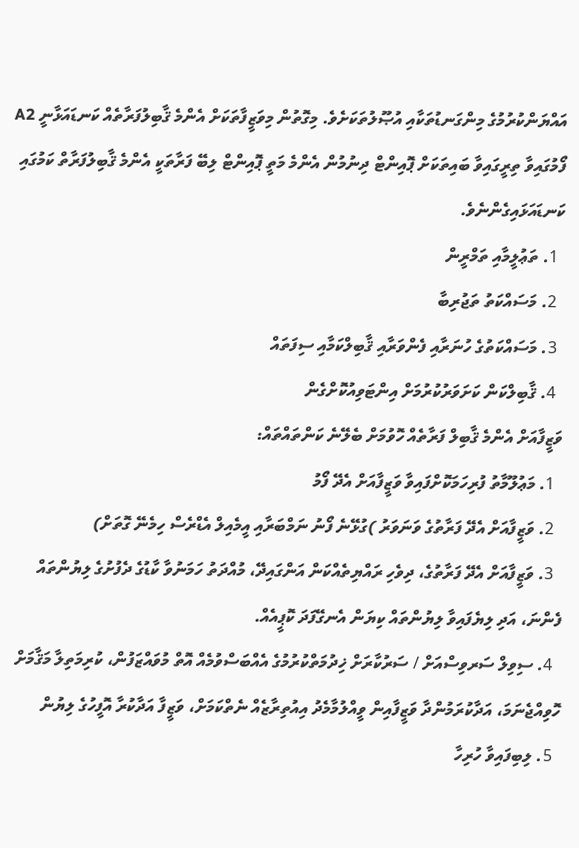އައްޔަންކުރުމުގެ މިންގަނޑުތަކާއި އުޞޫލުތަކަށެވެ. މިގޮތުން މިވަޒީފާތަކަށް އެންމެ ޤާބިލުފަރާތެއް ކަނޑައަޅާނީ A2 ފޯމުގައިވާ ތިރީގައިވާ ބައިތަކަށް ޕޮއިންޓް ދިނުމުން އެންމެ މަތީ ޕޮއިންޓް ލިބޭ ފަރާތަކީ އެންމެ ޤާބިލުފަރާތް ކަމުގައި ކަނޑައަޅައިގެންނެވެ.
  1. ތަޢުލީމާއި ތަމްރީން
  2. މަސައްކަތު ތަޖުރިބާ
  3. މަސައްކަތުގެ ހުނަރާއި ފެންވަރާއި ޤާބިލްކަމާއި ސިފަތައް
  4. ޤާބިލްކަން ކަށަވަރުކުރުމަށް އިންޓަވިއުކޮށްގެން
ވަޒީފާއަށް އެންމެ ޤާބިލް ފަރާތެއް ހޮވުމަށް ބެލޭނެ ކަންތައްތައް:
  1. މަޢުލޫމާތު ފުރިހަމަކޮށްފައިވާ ވަޒީފާއަށް އެދޭ ފޯމު
  2. ވަޒީފާއަށް އެދޭ ފަރާތުގެ ވަނަވަރު )ގުޅޭނެ ފޯނު ނަމްބަރާއި އީމެއިލް އެޑްރެސް ހިމެނޭ ގޮތަށް)
  3. ވަޒީފާއަށް އެދޭ ފަރާތުގެ، ދިވެހި ރައްޔިތެއްކަން އަންގައިދޭ، މުއްދަތު ހަމަނުވާ ކާޑުގެ ދެފުށުގެ ލިޔުންތައް ފެންނަ، އަދި ލިޔެފައިވާ ލިޔުންތައް ކިޔަން އެނގޭފަދަ ކޮޕީއެއް.
  4. ސިވިލް ސަރވިސްއަށް / ސަރުކާރަށް ޚިދުމަތްކުރުމުގެ އެއްބަސްވުމެއް އޮތް މުވައްޒަފުން، ކުރިމަތިލާ މަޤާމަށް ހޮވިއްޖެނަމަ، އަދާކުރަމުންދާ ވަޒީފާއިން ވީއްލުމާމެދު އިއުތިރާޒެއް ނެތްކަމަށް، ވަޒީފާ އަދާކުރާ އޮފީހުގެ ލިޔުން
  5. ލިބިފައިވާ ހުރިހާ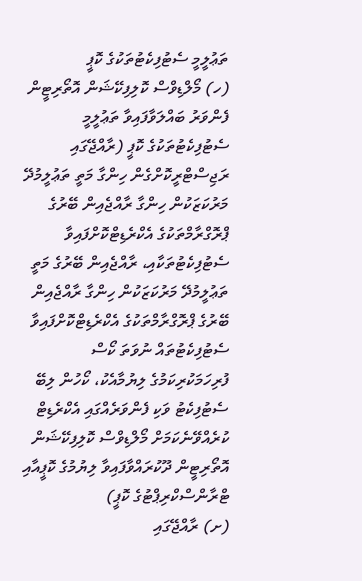ތަޢުލީމީ ސެޓުފިކެޓުތަކުގެ ކޮޕީ
(ހ) މޯލްޑިވްސް ކޮލިފިކޭޝަން އޮތޯރިޓީން ފެންވަރު ބައްލަވާފައިވާ ތަޢުލީމީ ސެޓުފިކެޓުތަކުގެ ކޮޕީ (ރާއްޖޭގައި ރަޖިސްޓްރީކޮށްގެން ހިންގާ މަތީ ތަޢުލީމުދޭ މަރުކަޒަކުން ހިންގާ ރާއްޖެއިން ބޭރުގެ ޕްރޮގްރާމްތަކުގެ އެކްރެޑިޓްކޮށްފައިވާ ސެޓުފިކެޓުތަކާއި، ރާއްޖެއިން ބޭރުގެ މަތީ ތަޢުލީމުދޭ މަރުކަޒަކުން ހިންގާ ރާއްޖެއިން ބޭރުގެ ޕްރޮގްރާމްތަކުގެ އެކްރެޑިޓްކޮށްފައިވާ ސެޓުފިކެޓުތައް ނުވަތަ ކޯސް ފުރިހަމަކުރިކަމުގެ ލިޔުމާއެކު، ކޯހުން ލިބޭ ސެޓުފިކެޓު ވަކި ފެންވަރެއްގައި އެކްރެޑިޓް ކުރެއްވޭނެކަމަށް މޯލްޑިވްސް ކޮލިފިކޭޝަން އޮތޯރިޓީން ދޫކުރައްވާފައިވާ ލިޔުމުގެ ކޮޕީއާއި ޓްރާންސްކްރިޕްޓުގެ ކޮޕީ)
(ށ) ރާއްޖޭގައި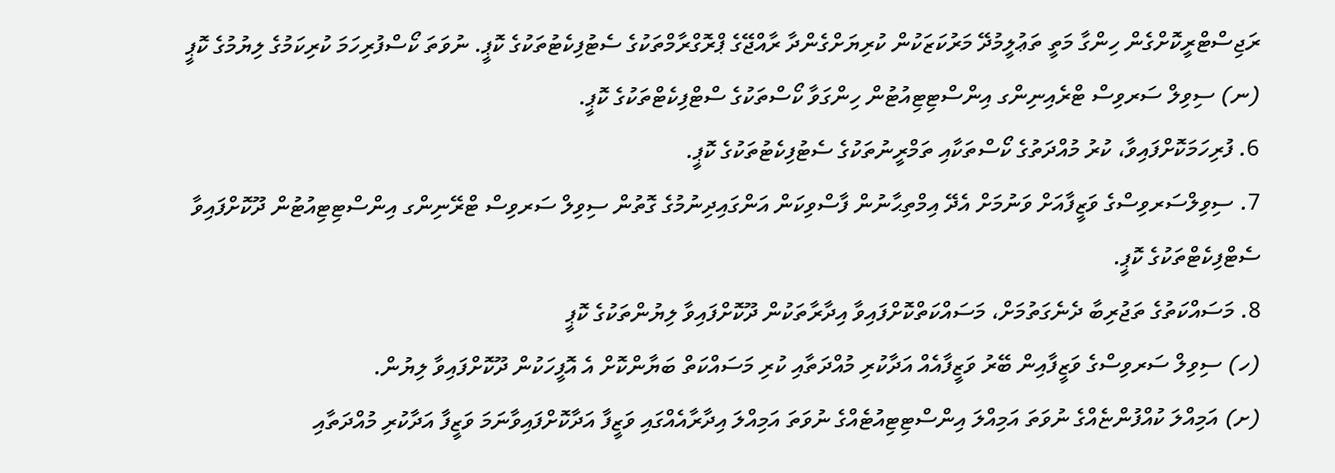ރަޖިސްޓްރީކޮށްގެން ހިންގާ މަތީ ތަޢުލީމުދޭ މަރުކަޒަކުން ކުރިޔަށްގެންދާ ރާއްޖޭގެ ޕްރޮގްރާމްތަކުގެ ސެޓުފިކެޓުތަކުގެ ކޮޕީ. ނުވަތަ ކޯސްފުރިހަމަ ކުރިކަމުގެ ލިޔުމުގެ ކޮޕީ
(ނ) ސިވިލް ސަރވިސް ޓްރެއިނިންގ އިންސްޓިޓިއުޓުން ހިންގަވާ ކޯސްތަކުގެ ސްޓްފިކެޓްތަކުގެ ކޮޕީ.
6. ފުރިހަމަކޮށްފައިވާ، ކުރު މުއްދަތުގެ ކޯސްތަކާއި ތަމްރީނުތަކުގެ ސެޓުފިކެޓުތަކުގެ ކޮޕީ.
7. ސިވިލްސަރވިސްގެ ވަޒީފާއަށް ވަނުމަށް އެދޭ އިމްތިޙާނުން ފާސްވިކަން އަންގައިދިނުމުގެ ގޮތުން ސިވިލް ސަރވިސް ޓްރޭނިންގ އިންސްޓިޓިއުޓުން ދޫކޮށްފައިވާ ސެޓްފިކެޓްތަކުގެ ކޮޕީ.
8. މަސައްކަތުގެ ތަޖުރިބާ ދެނެގަތުމަށް، މަސައްކަތްކޮށްފައިވާ އިދާރާތަކުން ދޫކޮށްފައިވާ ލިޔުންތަކުގެ ކޮޕީ
(ހ) ސިވިލް ސަރވިސްގެ ވަޒީފާއިން ބޭރު ވަޒީފާއެއް އަދާކުރި މުއްދަތާއި ކުރި މަސައްކަތް ބަޔާންކޮށް އެ އޮފީހަކުން ދޫކޮށްފައިވާ ލިޔުން.
(ށ) އަމިއްލަ ކުއްފުންޏެއްގެ ނުވަތަ އަމިއްލަ އިންސްޓިޓިއުޓެއްގެ ނުވަތަ އަމިއްލަ އިދާރާއެއްގައި ވަޒީފާ އަދާކޮށްފައިވާނަމަ ވަޒީފާ އަދާކުރި މުއްދަތާއި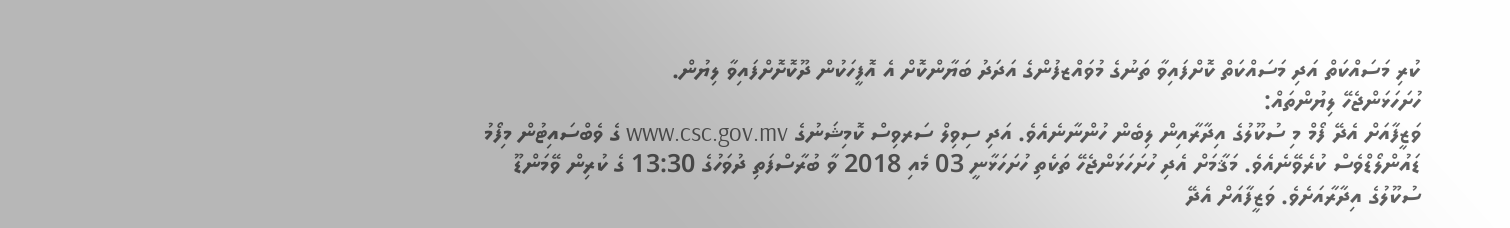ކުރި މަސައްކަތް އަދި މަސައްކަތް ކޮށްފައިވާ ތަނުގެ މުވައްޒފުންގެ އަދަދު ބަޔާންކޮށް އެ އޮފީހަކުން ދޫކޮށޮށްފައިވާ ލިޔުން.
ހުށަހަޅަންޖެހޭ ލިޔުންތައް:
ވަޒީފާއަށް އެދޭ ފޯމް މި ސުކޫލުގެ އިދާރާއިން ލިބެން ހުންނާނެއެވެ. އަދި ސިވިލް ސަރވިސް ކޮމިޝަނުގެ www.csc.gov.mv ގެ ވެބްސައިޓުން މިފޯމު ޑައުންލޯޑްވެސް ކުރެވޭނެއެވެ. މަޤާމަށް އެދި ހުށަހަޅަންޖެހޭ ތަކެތި ހުށަހަޅާނީ 03 މެއި 2018 ވާ ބުރާސްފަތި ދުވަހުގެ 13:30 ގެ ކުރިން ވޭމަންޑޫ ސުކޫލުގެ އިދާރާއަށެވެ. ވަޒީފާއަށް އެދޭ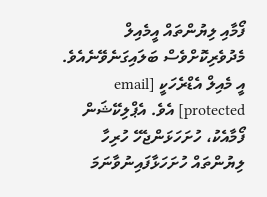ފޯމާއި ލިޔުންތައް އީމެއިލް މެދުވެރިކޮށްވެސް ބަލައިގަނެވޭނެއެވެ. އީ މެއިލް އެޑްރެހަކީ [email protected] އެވެ. އެޕްލިކޭޝަން ފޯމާއެކު، ހުށަހަޅަންޖެހޭ ހުރިހާ ލިޔުންތައް ހުށަހަޅާފައިނުވާނަމަ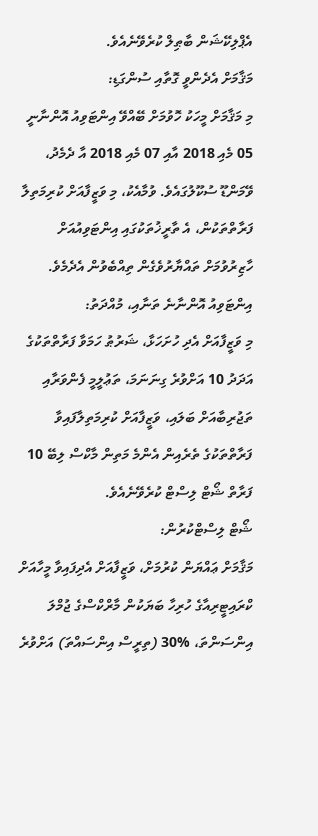އެޕްލިކޭޝަން ބާޠިލް ކުރެވޭނެއެވެ.
މަޤާމަށް އެދެންވީ ގޮތާއި ސުންގަޑި:
މި މަޤާމަށް މީހަކު ހޮވުމަށް ބޭއްވޭ އިންޓަވިއު އޮންނާނީ 05 މެއި 2018 އާއި 07 މެއި 2018 އާ ދެމެދު، ވޭމަންޑޫ ސުކޫލުގައެވެ. ވުމާއެކު، މި ވަޒީފާއަށް ކުރިމަތިލާ ފަރާތްތަކުން، އެ ތާރީޚުތަކުގައި އިންޓަވިއުއަށް ހާޒިރުވުމަށް ތައްޔާރުވެގެން ތިއްބެވުން އެދެމެވެ.
އިންޓަވިއު އޮންނާނެ ތަނާއި، މުއްދަތު:
މި ވަޒީފާއަށް އެދި ހުށަހަޅާ، ޝަރުޠު ހަމަވާ ފަރާތްތަކުގެ އަދަދު 10 އަށްވުރެ ގިނަނަމަ، ތަޢުލީމީ ފެންވަރާއި ތަޖުރިބާއަށް ބަލައި، ވަޒީފާއަށް ކުރިމަތިލާފައިވާ ފަރާތްތަކުގެ ތެރެއިން އެންމެ މަތިން މާކްސް ލިބޭ 10 ފަރާތް ޝޯޓް ލިސްޓް ކުރެވޭނެއެވެ.
ޝޯޓް ލިސްޓްކުރުން:
މަޤާމަށް ޢައްޔަން ކުރުމަށް، ވަޒީފާއަށް އެދިފައިވާ މީހާއަށް ކްރައިޓީރިއާގެ ހުރިހާ ބަޔަކުން މާރްކްސްގެ ޖުމްލަ އިންސަންތަ، %30 (ތިރީސް އިންސައްތަ) އަށްވުރެ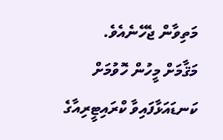މަތިވާން ޖެހޭނެއެވެ.
މަޤާމަށް މީހުން ހޮވުމަށް ކަނޑައަޅާފައިވާ ކްރައިޓީރިއާގެ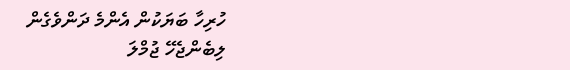ހުރިހާ ބަޔަކުން އެންމެ ދަންވެގެން
ލިބެންޖެހޭ ޖުމްލަ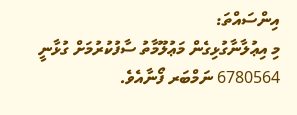އިންސައްތަ:
މި އިޢުލާނާގުޅިގެން މަޢުލޫމާތު ސާފުކުރުމަށް ގުޅާނީ 6780564 ނަމްބަރ ފޯނާއެވެ.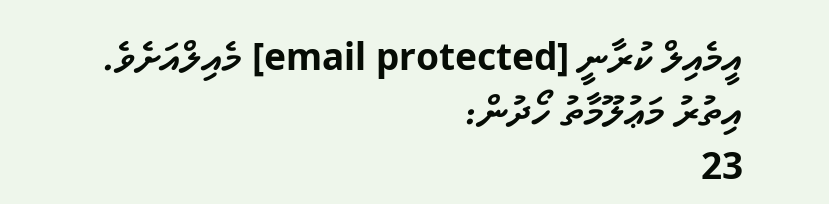އީމެއިލް ކުރާނީ [email protected] މެއިލްއަށެވެ.
އިތުރު މަޢުލޫމާތު ހޯދުން:
23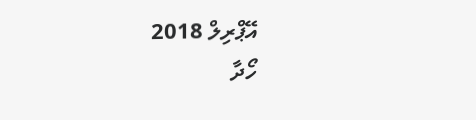އޭޕްރިލް 2018
ހޯދާ